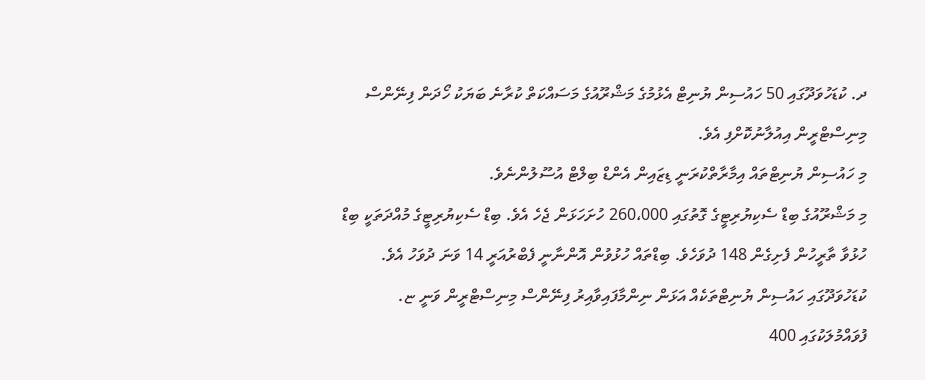ދ. ކުޑަހުވަދޫގައި 50 ހައުސިން ޔުނިޓް އެޅުމުގެ މަޝްރޫއުގެ މަސައްކަތް ކުރާނެ ބަޔަކު ހޯދަން ފިނޭންސް މިނިސްޓްރީން އިއުލާނުކޮށްފި އެވެ.
މި ހައުސިން ޔުނިޓްތައް އިމާރާތްކުރަނީ ޑިޒައިން އެންޑް ބިލްޓް އުސޫލުންނެވެ.
މި މަޝްރޫއުގެ ބިޑް ސެކިޔުރިޓީގެ ގޮތުގައި 260،000 ހުށަހަޅަން ޖެހެ އެވެ. ބިޑް ސެކިޔުރިޓީގެ މުއްދަތަކީ ބިޑް ހުޅުވާ ތާރީހުން ފެށިގެން 148 ދުވަހެވެ. ބިޑްތައް ހުޅުވުން އޮންނާނީ ފެބްރުއަރީ 14 ވަނަ ދުވަހު އެވެ.
ކުޑަހުވަދޫގައި ހައުސިން ޔުނިޓްތަކެއް އަޅަން ނިންމާފައިވާއިރު ފިނޭންސް މިނިސްޓްރީން ވަނީ ޏ. ފުވައްމުލަކުގައި 400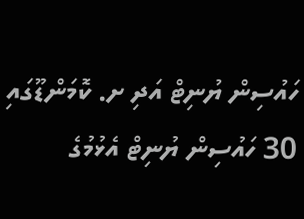ހައުސިން ޔުނިޓް އަދި ށ. ކޮމަންޑޫގައި 30 ހައުސިން ޔުނިޓް އެޅުމުގެ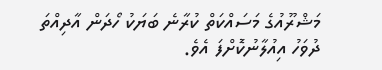މަޝްރޫއުގެ މަސައްކަތް ކުރާނެ ބަޔަކު ހޯދަން އާދިއްތަ ދުވަހު އިއުލާނުކޮށްފަ އެވެ.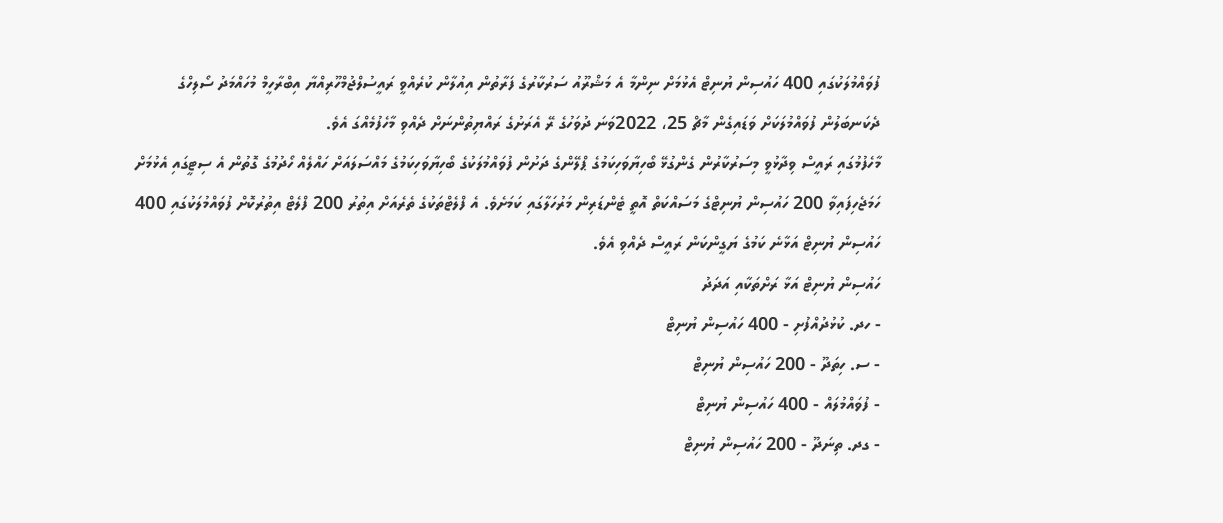ފުވައްމުލަކުގައި 400 ހައުސިން ޔުނިޓް އެޅުމަށް ނިންމާ އެ މަޝްރޫއު ސަރުކާރުގެ ފަރާތުން އިއުލާން ކުރެއްވީ ރައީސުލްޖުމްހޫރިއްޔާ އިބްރާހީމް މުހައްމަދު ސޯލިހްގެ ދެކަނބަލުން ފުވައްމުލަކަށް ވަޑައިގެން މާޗް 25، 2022ވަނަ ދުވަހުގެ ރޭ އެރަށުގެ ރައްޔިތުންނަށް ދެއްވި މާހެފުމެއްގަ އެވެ.
މާހެފުމުގައި ރައީސް ވިދާޅުވީ މިސަރުކާރުން ގެންގުޅޭ ބޯހިޔާވަހިކަމުގެ ޕްލޭންގެ ދަށުން ފުވައްމުލަކުގެ ބޯހިޔާވަހިކަމުގެ މައްސަލައަށް ހައްލެއް ހޯދުމުގެ ގޮތުން އެ ސިޓީގައި އެޅުމަށް ހަމަޖެހިފައިވާ 200 ހައުސިން ޔުނިޓްގެ މަސައްކަތް އޮތީ ޓެންޑަރިން މަރުހަލާގައި ކަމަށެވެ. އެ ފްލެޓްތަކުގެ ތެރެއަށް އިތުރު 200 ފްލެޓް އިތުރުކޮށް ފުވައްމުލަކުގައި 400 ހައުސިން ޔުނިޓް އަޅާނެ ކަމުގެ ޔަގީންކަން ރައީސް ދެއްވި އެވެ.
ހައުސިން ޔުނިޓް އަޅާ ރަށްތަކާއި އަދަދު
- ހދ. ކުޅުދުއްފުށި - 400 ހައުސިން ޔުނިޓް
- ސ. ހިތަދޫ - 200 ހައުސިން ޔުނިޓް
- ފުވައްމުލައް - 400 ހައުސިން ޔުނިޓް
- ގދ. ތިނަދޫ - 200 ހައުސިން ޔުނިޓް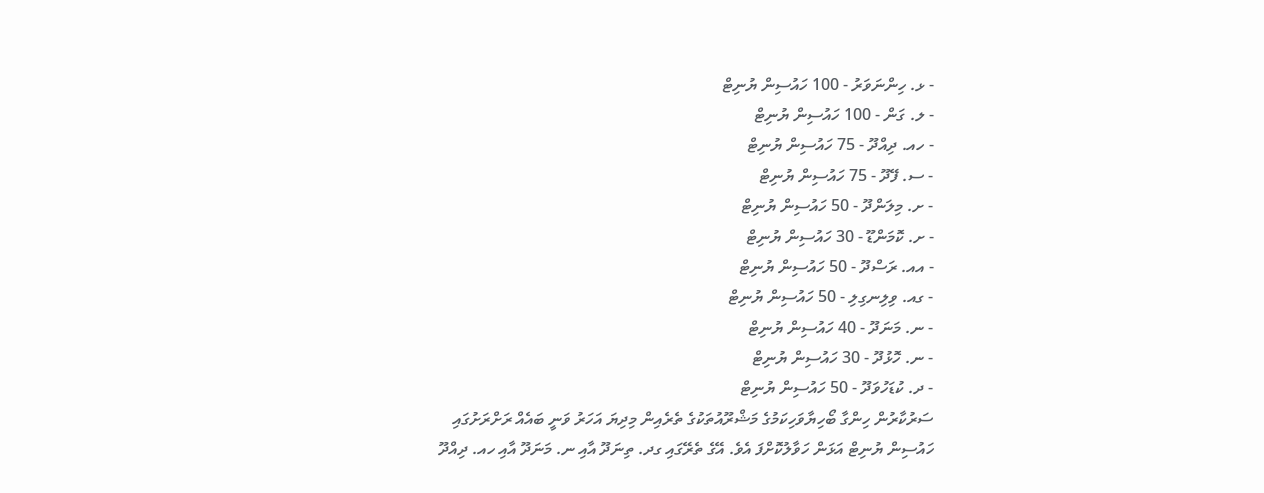- ޅ. ހިންނަވަރު - 100 ހައުސިން ޔުނިޓް
- ލ. ގަން - 100 ހައުސިން ޔުނިޓް
- ހއ. ދިއްދޫ - 75 ހައުސިން ޔުނިޓް
- ސ. ފޭދޫ - 75 ހައުސިން ޔުނިޓް
- ށ. މިލަންދޫ - 50 ހައުސިން ޔުނިޓް
- ށ. ކޮމަންޑޫ - 30 ހައުސިން ޔުނިޓް
- އއ. ރަސްދޫ - 50 ހައުސިން ޔުނިޓް
- ގއ. ވިލިނގިލި - 50 ހައުސިން ޔުނިޓް
- ނ. މަނަދޫ - 40 ހައުސިން ޔުނިޓް
- ނ. ހޮޅުދޫ - 30 ހައުސިން ޔުނިޓް
- ދ. ކުޑަހުވަދޫ - 50 ހައުސިން ޔުނިޓް
ސަރުކާރުން ހިންގާ ބޯހިޔާވަހިކަމުގެ މަޝްރޫއުތަކުގެ ތެރެއިން މިދިޔަ އަހަރު ވަނީ ބައެއް ރަށްރަށުގައި ހައުސިން ޔުނިޓް އަޅަން ހަވާލުކޮށްފަ އެވެ. އޭގެ ތެރޭގައި ގދ. ތިނަދޫ އާއި ނ. މަނަދޫ އާއި ހއ. ދިއްދޫ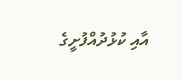އާއި ކުޅުދުއްފުށީގެ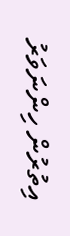އިތުރުން ހިންނަވަރު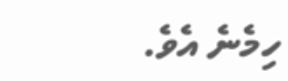ހިމެނެ އެވެ.